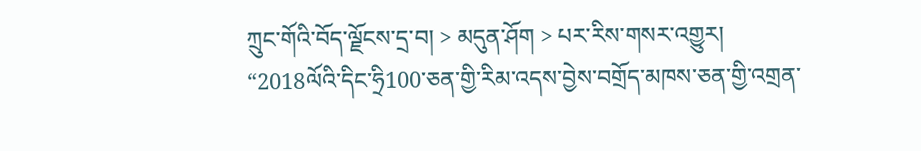ཀྲུང་གོའི་བོད་ལྗོངས་དྲ་བ། > མདུན་ཤོག > པར་རིས་གསར་འགྱུར།
“2018ལོའི་དིང་ཧྲི100་ཅན་གྱི་རིམ་འདས་བྱེས་བགྲོད་མཁས་ཅན་གྱི་འགྲན་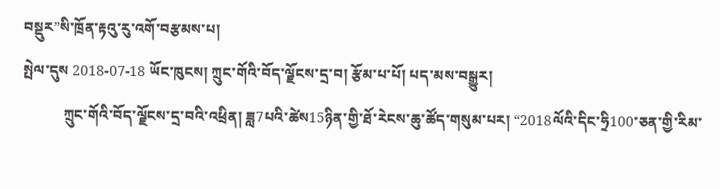བསྡུར”སི་ཁྲོན་རྟའུ་རུ་འགོ་བརྩམས་པ།
སྤེལ་དུས 2018-07-18 ཡོང་ཁུངས། ཀྲུང་གོའི་བོད་ལྗོངས་དྲ་བ། རྩོམ་པ་པོ། པད་མས་བསྒྱུར།
           ཀྲུང་གོའི་བོད་ལྗོངས་དྲ་བའི་འཕྲིན། ཟླ7པའི་ཚེས15ཉིན་གྱི་ཐོ་རེངས་ཆུ་ཚོད་གསུམ་པར། “2018ལོའི་དིང་ཧྲི100་ཅན་གྱི་རིམ་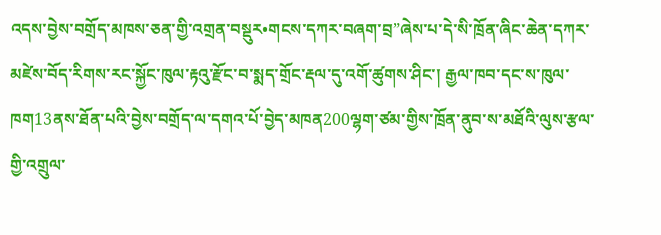འདས་བྱེས་བགྲོད་མཁས་ཅན་གྱི་འགྲན་བསྡུར•གངས་དཀར་བཞག་བྲ”ཞེས་པ་དེ་སི་ཁྲོན་ཞིང་ཆེན་དཀར་མཛེས་བོད་རིགས་རང་སྐྱོང་ཁུལ་རྟའུ་རྫོང་བ་སྨད་གྲོང་རྡལ་དུ་འགོ་ཚུགས་ཤིང་། རྒྱལ་ཁབ་དང་ས་ཁུལ་ཁག13ནས་ཐོན་པའི་བྱེས་བགྲོད་ལ་དགའ་པོ་བྱེད་མཁན200ལྷག་ཙམ་གྱིས་ཁྲོན་ནུབ་ས་མཐོའི་ལུས་རྩལ་གྱི་འགྲུལ་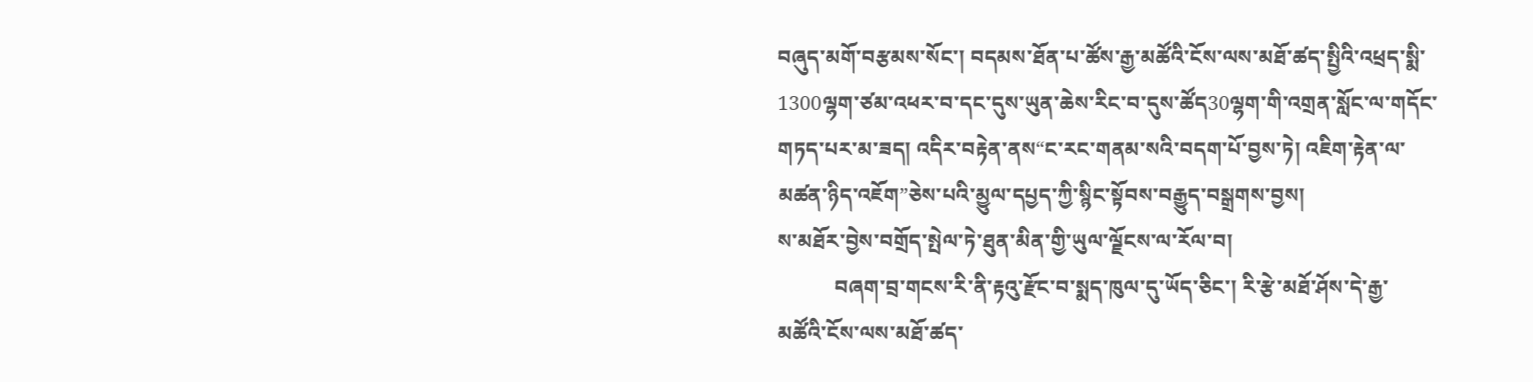བཞུད་མགོ་བརྩམས་སོང་། བདམས་ཐོན་པ་ཚོས་རྒྱ་མཚོའི་ངོས་ལས་མཐོ་ཚད་སྤྱིའི་འཕྲད་སྨི་1300ལྷག་ཙམ་འཕར་བ་དང་དུས་ཡུན་ཆེས་རིང་བ་དུས་ཚོད30ལྷག་གི་འགྲན་སློང་ལ་གདོང་གཏད་པར་མ་ཟད། འདིར་བརྟེན་ནས“ང་རང་གནམ་སའི་བདག་པོ་བྱས་ཏེ། འཇིག་རྟེན་ལ་མཚན་ཉིད་འཇོག”ཅེས་པའི་མྱུལ་དཔྱད་ཀྱི་སྙིང་སྟོབས་བརྒྱུད་བསྒྲགས་བྱས།
ས་མཐོར་བྱེས་བགྲོད་སྤེལ་ཏེ་ཐུན་མིན་གྱི་ཡུལ་ལྗོངས་ལ་རོལ་བ།
           བཞག་བྲ་གངས་རི་ནི་རྟའུ་རྫོང་བ་སྨད་ཁུལ་དུ་ཡོད་ཅིང་། རི་རྩེ་མཐོ་ཤོས་དེ་རྒྱ་མཚོའི་ངོས་ལས་མཐོ་ཚད་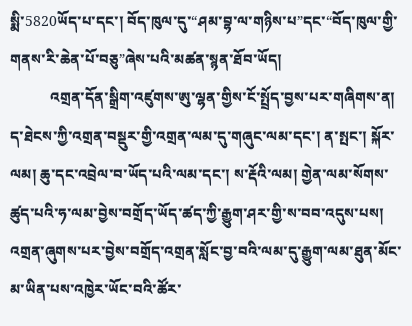སྨི་5820ཡོད་པ་དང་། བོད་ཁུལ་དུ་“ཤམ་བྷ་ལ་གཉིས་པ”དང་“བོད་ཁུལ་གྱི་གནས་རི་ཆེན་པོ་བཅུ”ཞེས་པའི་མཚན་སྙན་ཐོབ་ཡོད།
           འགྲན་དོན་སྒྲིག་འཛུགས་ཨུ་ལྷན་གྱིས་ངོ་སྤྲོད་བྱས་པར་གཞིགས་ན། ད་ཐེངས་ཀྱི་འགྲན་བསྡུར་གྱི་འགྲན་ལམ་དུ་གཞུང་ལམ་དང་། ན་སྤང་། སྐོར་ལམ། ཆུ་དང་འབྲེལ་བ་ཡོད་པའི་ལམ་དང་། ས་རྡོའི་ལམ། གྱེན་ལམ་སོགས་ཚུད་པའི་ཧ་ལམ་བྱེས་བགྲོད་ཡོད་ཚད་ཀྱི་རྒྱུག་ཤར་གྱི་ས་བབ་འདུས་པས། འགྲན་ཞུགས་པར་བྱེས་བགྲོད་འགྲན་སློང་བྱ་བའི་ལམ་དུ་རྒྱུག་ལམ་ཐུན་མོང་མ་ཡིན་པས་འཁྱེར་ཡོང་བའི་ཚོར་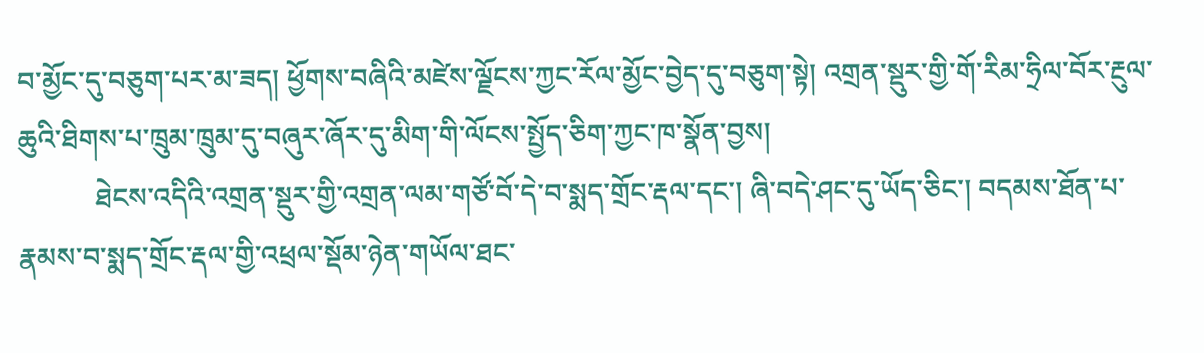བ་མྱོང་དུ་བཅུག་པར་མ་ཟད། ཕྱོགས་བཞིའི་མཛེས་ལྗོངས་ཀྱང་རོལ་མྱོང་བྱེད་དུ་བཅུག་སྟེ། འགྲན་སྡུར་གྱི་གོ་རིམ་ཧྲིལ་བོར་རྔུལ་ཆུའི་ཐིགས་པ་ཁྲུམ་ཁྲུམ་དུ་བཞུར་ཞོར་དུ་མིག་གི་ལོངས་སྤྱོད་ཅིག་ཀྱང་ཁ་སྣོན་བྱས།
           ཐེངས་འདིའི་འགྲན་སྡུར་གྱི་འགྲན་ལམ་གཙོ་བོ་དེ་བ་སྨད་གྲོང་རྡལ་དང་། ཞི་བདེ་ཤང་དུ་ཡོད་ཅིང་། བདམས་ཐོན་པ་རྣམས་བ་སྨད་གྲོང་རྡལ་གྱི་འཕྲལ་སྡོམ་ཉེན་གཡོལ་ཐང་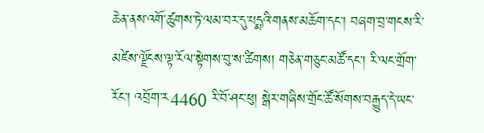ཆེན་ནས་འགོ་ཚུགས་ཏེ་ལམ་བར་དུ་པདྨའི་གནས་མཆོག་དང་། བཞག་བྲ་གངས་རི་མཛེས་ལྗོངས་ལྟ་རོལ་སྟེགས་བུ་ས་ཚིགས། གཅེན་གཅུང་མཚོ་དང་། རི་ལང་གྲོག་རོང་། འབྲོག་ར4460 རི་བོ་ཤང་ཕུ། སྒེར་གཞིས་གྲོང་ཚོ་སོགས་བརྒྱུད་དེ་ཡང་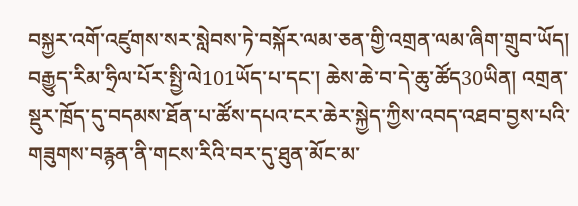བསྐྱར་འགོ་འཛུགས་སར་སླེབས་ཏེ་བསྐོར་ལམ་ཅན་གྱི་འགྲན་ལམ་ཞིག་གྲུབ་ཡོད། བརྒྱུད་རིམ་ཧྲིལ་པོར་སྤྱི་ལེ101ཡོད་པ་དང་། ཆེས་ཆེ་བ་དེ་ཆུ་ཚོད30ཡིན། འགྲན་སྡུར་ཁྲོད་དུ་བདམས་ཐོན་པ་ཚོས་དཔའ་ངར་ཆེར་སྐྱེད་ཀྱིས་འབད་འཐབ་བྱས་པའི་གཟུགས་བརྙན་ནི་གངས་རིའི་བར་དུ་ཐུན་མོང་མ་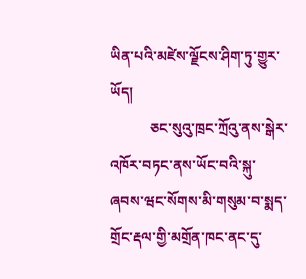ཡིན་པའི་མཛེས་ལྗོངས་ཤིག་ཏུ་གྱུར་ཡོད།
           ཅང་སུའུ་ཁྲང་ཀྲོའུ་ནས་སྒེར་འཁོར་བཏང་ནས་ཡོང་བའི་སྐུ་ཞབས་ཝང་སོགས་མི་གསུམ་བ་སྨད་གྲོང་རྡལ་གྱི་མགྲོན་ཁང་ནང་དུ་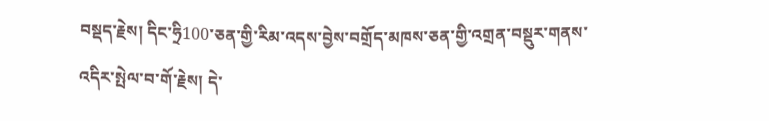བསྡད་རྗེས། དིང་ཧྲི100་ཅན་གྱི་རིམ་འདས་བྱེས་བགྲོད་མཁས་ཅན་གྱི་འགྲན་བསྡུར་གནས་འདིར་སྤེལ་བ་གོ་རྗེས། དེ་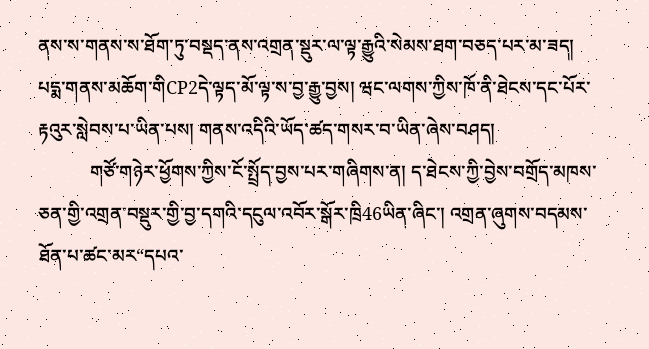ནས་ས་གནས་ས་ཐོག་ཏུ་བསྡད་ནས་འགྲན་སྡུར་ལ་ལྟ་རྒྱུའི་སེམས་ཐག་བཅད་པར་མ་ཟད། པདྨ་གནས་མཆོག་གིCP2དེ་ལྟད་མོ་ལྟ་ས་བྱ་རྒྱུ་བྱས། ཝང་ལགས་ཀྱིས་ཁོ་ནི་ཐེངས་དང་པོར་རྟའུར་སླེབས་པ་ཡིན་པས། གནས་འདིའི་ཡོད་ཚད་གསར་བ་ཡིན་ཞེས་བཤད།
           གཙོ་གཉེར་ཕྱོགས་ཀྱིས་ངོ་སྤྲོད་བྱས་པར་གཞིགས་ན། ད་ཐེངས་ཀྱི་བྱེས་བགྲོད་མཁས་ཅན་གྱི་འགྲན་བསྡུར་གྱི་བྱ་དགའི་དངུལ་འབོར་སྒོར་ཁྲི46ཡིན་ཞིང་། འགྲན་ཞུགས་བདམས་ཐོན་པ་ཚང་མར“དཔའ་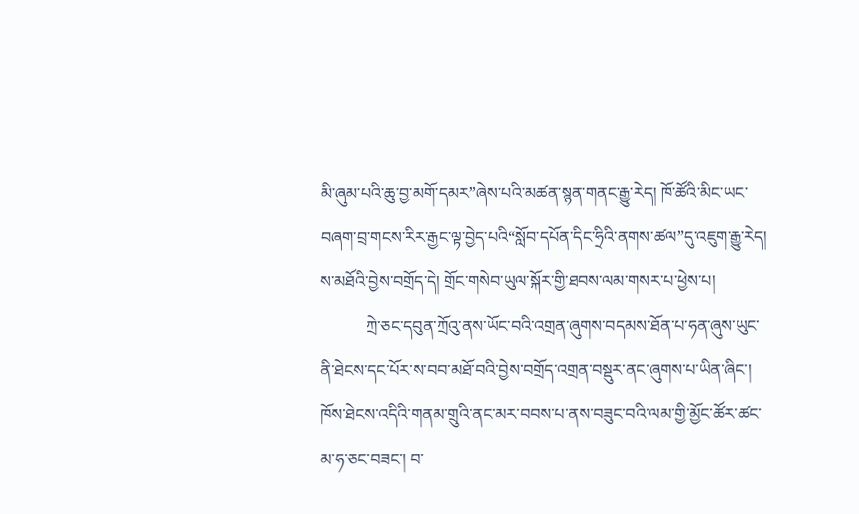མི་ཞུམ་པའི་ཆུ་བྱ་མགོ་དམར”ཞེས་པའི་མཚན་སྙན་གནང་རྒྱུ་རེད། ཁོ་ཚོའི་མིང་ཡང་བཞག་བྲ་གངས་རིར་རྒྱང་ལྟ་བྱེད་པའི“སློབ་དཔོན་དིང་ཧྲིའི་ནགས་ཚལ”དུ་འཇུག་རྒྱུ་རེད།
ས་མཐོའི་བྱེས་བགྲོད་དེ། གྲོང་གསེབ་ཡུལ་སྐོར་གྱི་ཐབས་ལམ་གསར་པ་ཕྱེས་པ།
           ཀྲེ་ཅང་དབུན་ཀྲོའུ་ནས་ཡོང་བའི་འགྲན་ཞུགས་བདམས་ཐོན་པ་ཧན་ཞུས་ཡུང་ནི་ཐེངས་དང་པོར་ས་བབ་མཐོ་བའི་བྱེས་བགྲོད་འགྲན་བསྡུར་ནང་ཞུགས་པ་ཡིན་ཞིང་། ཁོས་ཐེངས་འདིའི་གནམ་གྲུའི་ནང་མར་བབས་པ་ནས་བཟུང་བའི་ལམ་གྱི་མྱོང་ཚོར་ཚང་མ་ཧ་ཅང་བཟང་། བ་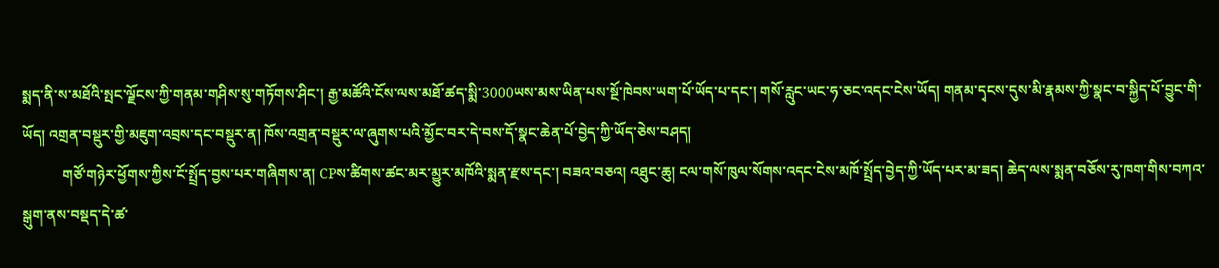སྨད་ནི་ས་མཐོའི་སྤང་ལྗོངས་ཀྱི་གནམ་གཤིས་སུ་གཏོགས་ཤིང་། རྒྱ་མཚོའི་ངོས་ལས་མཐོ་ཚད་སྨི་3000ཡས་མས་ཡིན་པས་སྔོ་ཁེབས་ཡག་པོ་ཡོད་པ་དང་། གསོ་རླུང་ཡང་ཧ་ཅང་འདང་ངེས་ཡོད། གནམ་དྭངས་དུས་མི་རྣམས་ཀྱི་སྣང་བ་སྐྱིད་པོ་བྱུང་གི་ཡོད། འགྲན་བསྡུར་གྱི་མཇུག་འབྲས་དང་བསྡུར་ན། ཁོས་འགྲན་བསྡུར་ལ་ཞུགས་པའི་མྱོང་བར་དེ་བས་དོ་སྣང་ཆེན་པོ་བྱེད་ཀྱི་ཡོད་ཅེས་བཤད།
           གཙོ་གཉེར་ཕྱོགས་ཀྱིས་ངོ་སྤྲོད་བྱས་པར་གཞིགས་ན། CPས་ཚིགས་ཚང་མར་མྱུར་མཁོའི་སྨན་རྫས་དང་། བཟའ་བཅའ། འཐུང་ཆུ། ངལ་གསོ་ཁུལ་སོགས་འདང་ངེས་མཁོ་སྤྲོད་བྱེད་ཀྱི་ཡོད་པར་མ་ཟད། ཆེད་ལས་སྨན་བཅོས་རུ་ཁག་གིས་བཀའ་སྒུག་ནས་བསྡད་དེ་ཚ་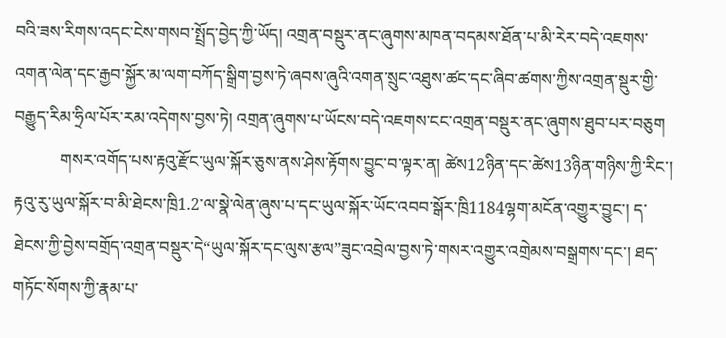བའི་ཟས་རིགས་འདང་ངེས་གསབ་སྤྲོད་བྱེད་ཀྱི་ཡོད། འགྲན་བསྡུར་ནང་ཞུགས་མཁན་བདམས་ཐོན་པ་མི་རེར་བདེ་འཇགས་འགན་ལེན་དང་རྒྱབ་སྐྱོར་མ་ལག་བཀོད་སྒྲིག་བྱས་ཏེ་ཞབས་ཞུའི་འགན་སྲུང་འཐུས་ཚང་དང་ཞིབ་ཚགས་ཀྱིས་འགྲན་སྡུར་གྱི་བརྒྱུད་རིམ་ཧྲིལ་པོར་རམ་འདེགས་བྱས་ཏེ། འགྲན་ཞུགས་པ་ཡོངས་བདེ་འཇགས་ངང་འགྲན་བསྡུར་ནང་ཞུགས་ཐུབ་པར་བཅུག
           གསར་འགོད་པས་རྟའུ་རྫོང་ཡུལ་སྐོར་ཅུས་ནས་ཤེས་རྟོགས་བྱུང་བ་ལྟར་ན། ཚེས12ཉིན་དང་ཚེས13ཉིན་གཉིས་ཀྱི་རིང་། རྟའུ་རུ་ཡུལ་སྐོར་བ་མི་ཐེངས་ཁྲི1.2་ལ་སྣེ་ལེན་ཞུས་པ་དང་ཡུལ་སྐོར་ཡོང་འབབ་སྒོར་ཁྲི1184ལྷག་མངོན་འགྱུར་བྱུང་། ད་ཐེངས་ཀྱི་བྱེས་བགྲོད་འགྲན་བསྡུར་དེ“ཡུལ་སྐོར་དང་ལུས་རྩལ”ཟུང་འབྲེལ་བྱས་ཏེ་གསར་འགྱུར་འགྲེམས་བསྒྲགས་དང་། ཐད་གཏོང་སོགས་ཀྱི་རྣམ་པ་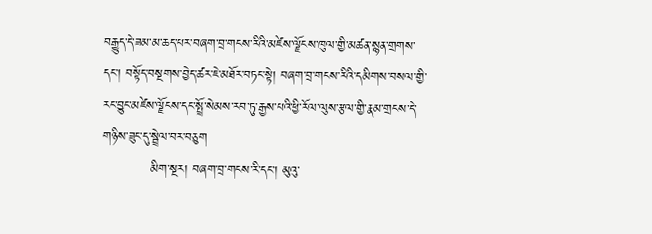བརྒྱུད་དེ་ཟམ་མ་ཆད་པར་བཞག་བྲ་གངས་རིའི་མཛེས་ལྗོངས་ཁུལ་གྱི་མཚན་སྙན་གྲགས་དང་། བསྟོད་བསྔགས་བྱེད་ཚར་ཇེ་མཐོར་བཏང་སྟེ། བཞག་བྲ་གངས་རིའི་དམིགས་བསལ་གྱི་རང་བྱུང་མཛེས་ལྗོངས་དང་སྤྲོ་སེམས་རབ་ཏུ་རྒྱས་པའི་ཕྱི་རོལ་ལུས་རྩལ་གྱི་རྣམ་གྲངས་དེ་གཉིས་ཟུང་དུ་སྦྲེལ་བར་བཅུག
           མིག་སྔར། བཞག་བྲ་གངས་རི་དང་། མུའུ་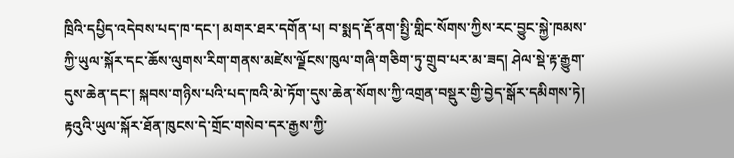ཁྲིའི་དཔྱིད་འདེབས་པད་ཁ་དང་། མགར་ཐར་དགོན་པ། བ་སྨད་རྡོ་ནག་སྤྱི་གླིང་སོགས་ཀྱིས་རང་བྱུང་སྐྱེ་ཁམས་ཀྱི་ཡུལ་སྐོར་དང་ཆོས་ལུགས་རིག་གནས་མཛེས་ལྗོངས་ཁུལ་གཞི་གཅིག་ཏུ་གྲུབ་པར་མ་ཟད། ཤེལ་སྡེ་རྟ་རྒྱུག་དུས་ཆེན་དང་། སྐབས་གཉིས་པའི་པད་ཁའི་མེ་ཏོག་དུས་ཆེན་སོགས་ཀྱི་འགྲན་བསྡུར་གྱི་བྱེད་སྒོར་དམིགས་ཏེ། རྟའུའི་ཡུལ་སྐོར་ཐོན་ཁུངས་དེ་གྲོང་གསེབ་དར་རྒྱས་ཀྱི་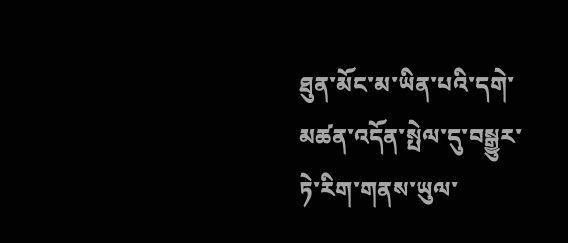ཐུན་མོང་མ་ཡིན་པའི་དགེ་མཚན་འདོན་སྤེལ་དུ་བསྒྱུར་ཏེ་རིག་གནས་ཡུལ་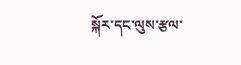སྐོར་དང་ལུས་རྩལ་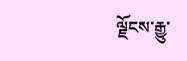ལྗོངས་རྒྱུ་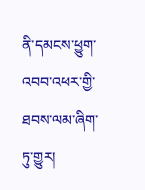ནི་དམངས་ཕྱུག་འབབ་འཕར་གྱི་ཐབས་ལམ་ཞིག་ཏུ་གྱུར།